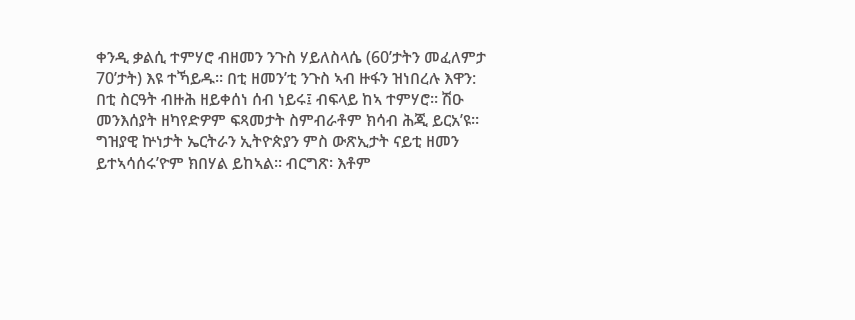ቀንዲ ቃልሲ ተምሃሮ ብዘመን ንጉስ ሃይለስላሴ (60’ታትን መፈለምታ 70’ታት) እዩ ተኻይዱ። በቲ ዘመን’ቲ ንጉስ ኣብ ዙፋን ዝነበረሉ እዋን: በቲ ስርዓት ብዙሕ ዘይቀሰነ ሰብ ነይሩ፤ ብፍላይ ከኣ ተምሃሮ። ሽዑ መንእሰያት ዘካየድዎም ፍጻመታት ስምብራቶም ክሳብ ሕጂ ይርአ’ዩ።
ግዝያዊ ኵነታት ኤርትራን ኢትዮጵያን ምስ ውጽኢታት ናይቲ ዘመን ይተኣሳሰሩ’ዮም ክበሃል ይከኣል። ብርግጽ፡ እቶም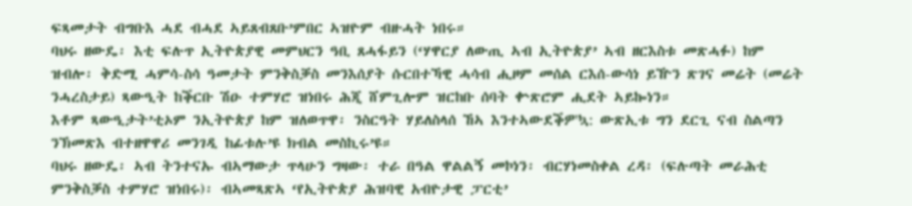ፍጻመታት ብግቡእ ሓደ ብሓደ ኣይጸብጸቡ’ምበር ኣዝዮም ብዙሓት ነበሩ።
ባህሩ ዘውዴ፡ እቲ ፍሉጥ ኢትዮጵያዊ መምህርን ዓቢ ጸሓፋይን (‘ሃዋርያ ለውጢ ኣብ ኢትዮጵያ’ ኣብ ዘርእስቱ መጽሓፉ) ከም ዝብሎ፡ ቅድሚ ሓምሳ-ስሳ ዓመታት ምንቅስቓስ መንእሰያት ሱርበተኻዊ ሓሳብ ሒዞም መሰል ርእሰ-ውሳነ ይዅን ጽገና መሬት (መሬት ንሓረስታይ) ጻውዒት ከቕርቡ ሽዑ ተምሃሮ ዝነበሩ ሕጂ ሸምጊሎም ዝርከቡ ሰባት ቍጽሮም ሒደት ኣይኰነን።
እቶም ጻውዒታት’ቲኦም ንኢትዮጵያ ከም ዝለወጥዋ፡ ንስርዓት ሃይለስላሰ ኸኣ እንተኣውደቕዎ'ኳ: ውጽኢቱ ግን ደርጊ ናብ ስልጣን ንኽመጽእ ብተዘዋዋሪ መንገዲ ከፊቱሉ’ዩ ክብል መስኪሩ’ዩ።
ባህሩ ዘውዴ፡ ኣብ ትንተናኡ ብኣማውታ ጥላሁን ግዛው፡ ተራ በዓል ዋልልኝ መኮነን፡ ብርሃነመስቀል ረዳ፡ (ፍሉጣት መራሕቲ ምንቅስቓስ ተምሃሮ ዝነበሩ)፡ ብኣመጻጽኣ ‘የኢትዮጵያ ሕዝባዊ አብዮታዊ ፓርቲ’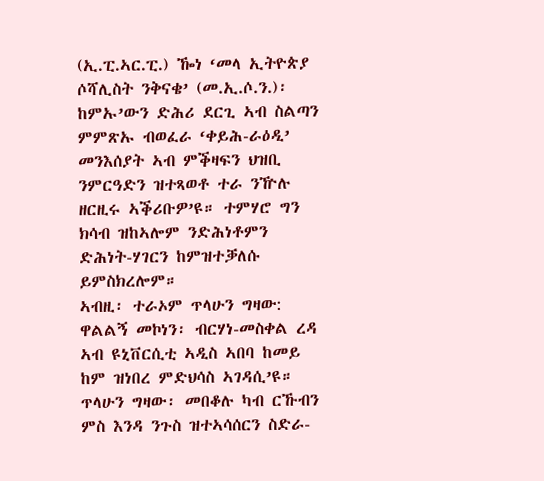(ኢ.ፒ.ኣር.ፒ.) ዀነ ‘መላ ኢትዮጵያ ሶሻሊስት ንቅናቄ’ (መ.ኢ.ሶ.ን.)፡ ከምኡ’ውን ድሕሪ ደርጊ ኣብ ስልጣን ምምጽኡ ብወፈራ ‘ቀይሕ-ራዕዲ’ መንእሰያት ኣብ ምቕዛፍን ህዝቢ ንምርዓድን ዝተጻወቶ ተራ ንዅሉ ዘርዚሩ ኣቕሪቡዎ’ዩ። ተምሃሮ ግን ክሳብ ዝከኣሎም ንድሕነቶምን ድሕነት-ሃገርን ከምዝተቓለሱ ይምስክረሎም።
ኣብዚ፡ ተራኦም ጥላሁን ግዛው: ዋልልኝ መኮነን፡ ብርሃነ-መስቀል ረዳ ኣብ ዩኒቨርሲቲ ኣዲስ ኣበባ ከመይ ከም ዝነበረ ምድህሳስ ኣገዳሲ’ዩ።
ጥላሁን ግዛው፡ መበቆሉ ካብ ርኹብን ምስ እንዳ ንጉስ ዝተኣሳሰርን ስድራ-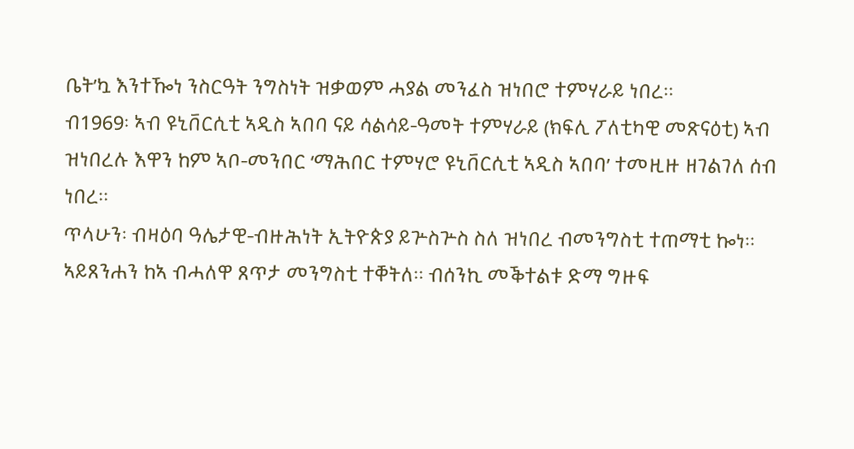ቤት’ኳ እንተዀነ ንስርዓት ንግስነት ዝቃወም ሓያል መንፈስ ዝነበሮ ተምሃራይ ነበረ።
ብ1969፡ ኣብ ዩኒቨርሲቲ ኣዲስ ኣበባ ናይ ሳልሳይ-ዓመት ተምሃራይ (ክፍሊ ፖለቲካዊ መጽናዕቲ) ኣብ ዝነበረሉ እዋን ከም ኣቦ-መንበር ‘ማሕበር ተምሃሮ ዩኒቨርሲቲ ኣዲስ ኣበባ’ ተመዚዙ ዘገልገለ ሰብ ነበረ።
ጥላሁን፡ ብዛዕባ ዓሌታዊ-ብዙሕነት ኢትዮጵያ ይጕስጕስ ስለ ዝነበረ ብመንግስቲ ተጠማቲ ኰነ። ኣይጸንሐን ከኣ ብሓለዋ ጸጥታ መንግስቲ ተቐትለ። ብሰንኪ መቕተልቱ ድማ ግዙፍ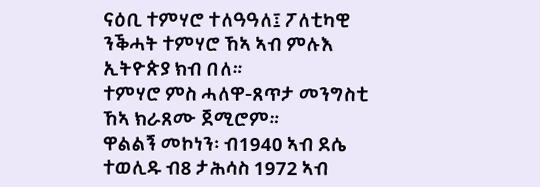ናዕቢ ተምሃሮ ተለዓዓለ፤ ፖለቲካዊ ንቕሓት ተምሃሮ ኸኣ ኣብ ምሉእ ኢትዮጵያ ክብ በለ።
ተምሃሮ ምስ ሓለዋ-ጸጥታ መንግስቲ ኸኣ ክራጸሙ ጀሚሮም።
ዋልልኝ መኮነን፡ ብ1940 ኣብ ደሴ ተወሊዱ ብ8 ታሕሳስ 1972 ኣብ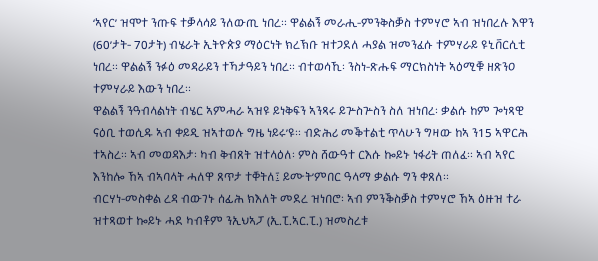‘ኣየር’ ዝሞተ ንጡፍ ተቓላሳይ ንለውጢ ነበረ። ዋልልኝ መራሒ-ምንቅስቓስ ተምሃሮ ኣብ ዝነበረሉ እዋን (60’ታት- 70ታት) ብሄራት ኢትዮጵያ ማዕርነት ክረኽቡ ዝተጋደለ ሓያል ዝመንፈሱ ተምሃራይ ዩኒቨርሲቲ ነበረ። ዋልልኝ ንፉዕ መዳራይን ተኻታዓይን ነበረ። ብተወሳኺ፡ ንስነ-ጽሑፍ ማርክስነት ኣዕሚቑ ዘጽንዐ ተምሃራይ እውን ነበረ።
ዋልልኝ ንዓብላልነት ብሄር ኣምሓራ ኣዝዩ ይነቅፍን ኣንጻሩ ይጕስጕስን ስለ ዝነበረ፡ ቃልሱ ከም ጐነጻዊ ናዕቢ ተወሲዱ ኣብ ቀይዲ ዝኣተወሉ ግዜ ነይሩ’ዩ። ብድሕሪ መቕተልቲ ጥላሁን ግዛው ከኣ ን15 ኣዋርሕ ተኣስረ። ኣብ መወዳእታ፡ ካብ ቅብጸት ዝተላዕለ፡ ምስ ሸውዓተ ርእሱ ኰይኑ ነፋሪት ጠለፈ። ኣብ ኣየር እንከሎ ኸኣ ብኣባላት ሓለዋ ጸጥታ ተቐትለ፤ ይሙት’ምበር ዓላማ ቃልሱ ግን ቀጸለ።
ብርሃነ-መስቀል ረዳ ብውገኑ ሰፊሕ ክእለት መደረ ዝነበሮ፡ ኣብ ምንቕስቓስ ተምሃሮ ኸኣ ዕዙዝ ተራ ዝተጻወተ ኰይኑ ሓደ ካብቶም ንኢህኣፓ (ኢ.ፒ.ኣር.ፒ.) ዝመስረቱ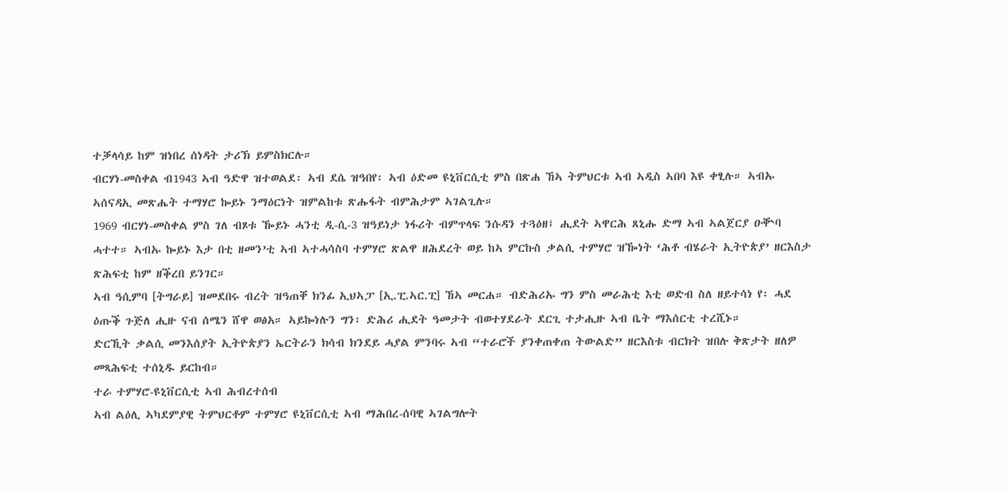ተቓላሳይ ከም ዝነበረ ሰነዳት ታሪኽ ይምስክርሉ።
ብርሃነ-መስቀል ብ1943 ኣብ ዓድዋ ዝተወልደ፡ ኣብ ደሴ ዝዓበየ፡ ኣብ ዕድመ ዩኒቨርሲቲ ምስ በጽሐ ኸኣ ትምህርቱ ኣብ ኣዲስ ኣበባ እዩ ቀፂሉ። ኣብኡ ኣሰናዳኢ መጽሔት ተማሃሮ ኰይኑ ንማዕርነት ዝምልከቱ ጽሑፋት ብምሕታም ኣገልጊሉ።
1969 ብርሃነ-መስቀል ምስ ገለ ብጾቱ ዀይኑ ሓንቲ ዲ-ሲ-3 ዝዓይነታ ነፋሪት ብምጥላፍ ንሱዳን ተጓዕዘ፤ ሒደት ኣዋርሕ ጸኒሑ ድማ ኣብ ኣልጀርያ ዑቝባ ሓተተ። ኣብኡ ኰይኑ እታ በቲ ዘመን’ቲ ኣብ ኣተሓሳስባ ተምሃሮ ጽልዋ ዘሕደረት ወይ ከኣ ምርኩስ ቃልሲ ተምሃሮ ዝዀነት ‘ሕቶ ብሄራት ኢትዮጵያ’ ዘርእስታ ጽሕፍቲ ከም ዘቕረበ ይንገር።
ኣብ ዓሲምባ [ትግራይ] ዝመደበሩ ብረት ዝዓጠቐ ክንፊ ኢህኣፓ [ኢ.ፒ.ኣር.ፒ] ኸኣ መርሐ። ብድሕሪኡ ግን ምስ መራሕቲ እቲ ወድብ ስለ ዘይተሳነ የ፡ ሓደ ዕጡቕ ጉጅለ ሒዙ ናብ ሰሜን ሸዋ ወፅአ። ኣይኰነሉን ግን፡ ድሕሪ ሒደት ዓመታት ብወተሃደራት ደርጊ ተታሒዙ ኣብ ቤት ማእሰርቲ ተረሺኑ።
ድርኺት ቃልሲ መንእሰያት ኢትዮጵያን ኤርትራን ክሳብ ክንደይ ሓያል ምንባሩ ኣብ “ተራሮች ያንቀጠቀጠ ትውልድ” ዘርእስቱ ብርክት ዝበሉ ቅጽታት ዘለዎ መጻሕፍቲ ተሰኒዱ ይርከብ።
ተራ ተምሃሮ-ዩኒቨርሲቲ ኣብ ሕብረተሰብ
ኣብ ልዕሊ ኣካደምያዊ ትምህርቶም ተምሃሮ ዩኒቨርሲቲ ኣብ ማሕበረ-ሰባዊ ኣገልግሎት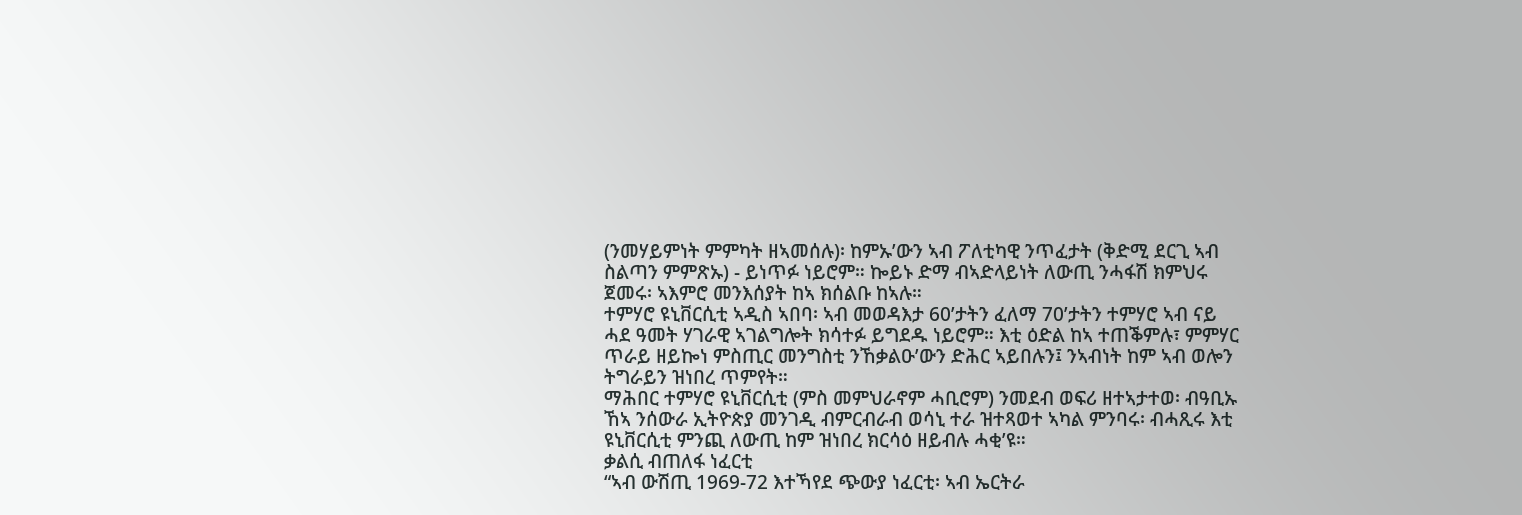(ንመሃይምነት ምምካት ዘኣመሰሉ)፡ ከምኡ’ውን ኣብ ፖለቲካዊ ንጥፈታት (ቅድሚ ደርጊ ኣብ ስልጣን ምምጽኡ) - ይነጥፉ ነይሮም። ኰይኑ ድማ ብኣድላይነት ለውጢ ንሓፋሽ ክምህሩ ጀመሩ፡ ኣእምሮ መንእሰያት ከኣ ክሰልቡ ከኣሉ።
ተምሃሮ ዩኒቨርሲቲ ኣዲስ ኣበባ፡ ኣብ መወዳእታ 60’ታትን ፈለማ 70’ታትን ተምሃሮ ኣብ ናይ ሓደ ዓመት ሃገራዊ ኣገልግሎት ክሳተፉ ይግደዱ ነይሮም። እቲ ዕድል ከኣ ተጠቕምሉ፣ ምምሃር ጥራይ ዘይኰነ ምስጢር መንግስቲ ንኸቃልዑ’ውን ድሕር ኣይበሉን፤ ንኣብነት ከም ኣብ ወሎን ትግራይን ዝነበረ ጥምየት።
ማሕበር ተምሃሮ ዩኒቨርሲቲ (ምስ መምህራኖም ሓቢሮም) ንመደብ ወፍሪ ዘተኣታተወ፡ ብዓቢኡ ኸኣ ንሰውራ ኢትዮጵያ መንገዲ ብምርብራብ ወሳኒ ተራ ዝተጻወተ ኣካል ምንባሩ፡ ብሓጺሩ እቲ ዩኒቨርሲቲ ምንጪ ለውጢ ከም ዝነበረ ክርሳዕ ዘይብሉ ሓቂ’ዩ።
ቃልሲ ብጠለፋ ነፈርቲ
“ኣብ ውሽጢ 1969-72 እተኻየደ ጭውያ ነፈርቲ፡ ኣብ ኤርትራ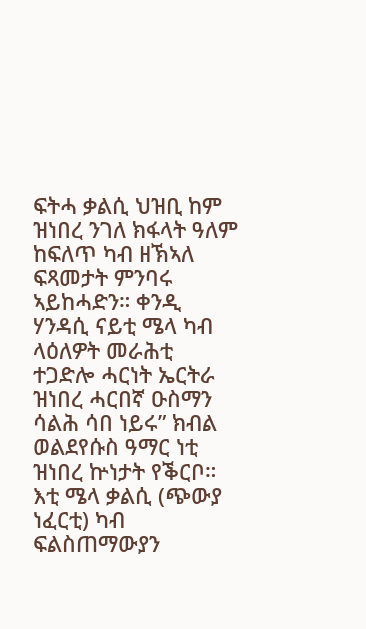ፍትሓ ቃልሲ ህዝቢ ከም ዝነበረ ንገለ ክፋላት ዓለም ከፍለጥ ካብ ዘኽኣለ ፍጻመታት ምንባሩ ኣይከሓድን። ቀንዲ ሃንዳሲ ናይቲ ሜላ ካብ ላዕለዎት መራሕቲ ተጋድሎ ሓርነት ኤርትራ ዝነበረ ሓርበኛ ዑስማን ሳልሕ ሳበ ነይሩ” ክብል ወልደየሱስ ዓማር ነቲ ዝነበረ ኵነታት የቕርቦ።
እቲ ሜላ ቃልሲ (ጭውያ ነፈርቲ) ካብ ፍልስጠማውያን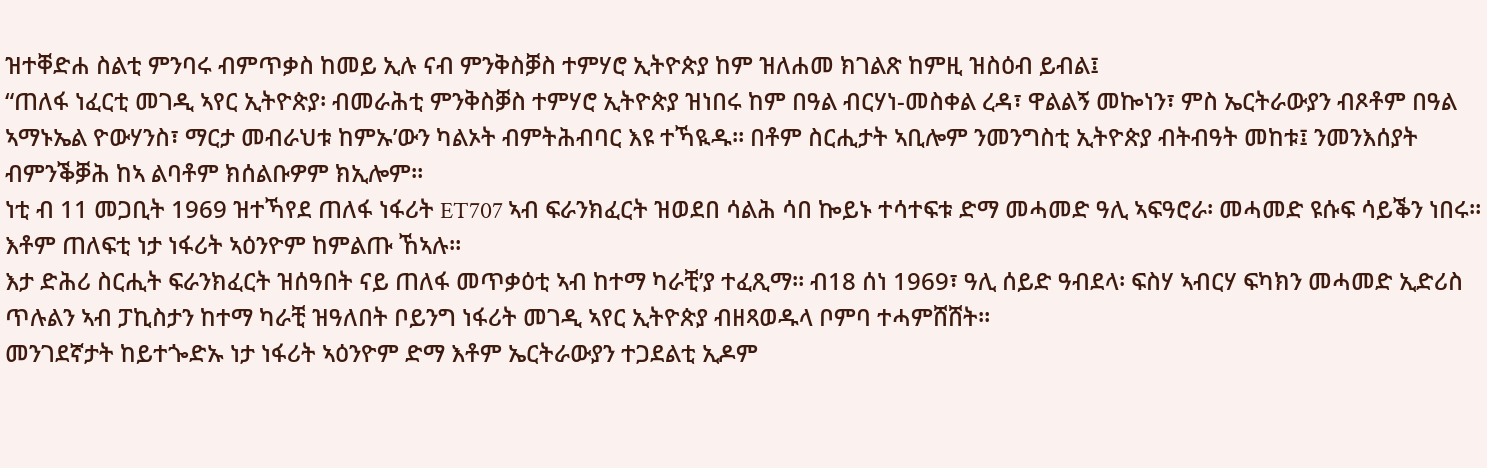ዝተቐድሐ ስልቲ ምንባሩ ብምጥቃስ ከመይ ኢሉ ናብ ምንቅስቓስ ተምሃሮ ኢትዮጵያ ከም ዝለሐመ ክገልጽ ከምዚ ዝስዕብ ይብል፤
“ጠለፋ ነፈርቲ መገዲ ኣየር ኢትዮጵያ፡ ብመራሕቲ ምንቅስቓስ ተምሃሮ ኢትዮጵያ ዝነበሩ ከም በዓል ብርሃነ-መስቀል ረዳ፣ ዋልልኝ መኰነን፣ ምስ ኤርትራውያን ብጾቶም በዓል ኣማኑኤል ዮውሃንስ፣ ማርታ መብራህቱ ከምኡ’ውን ካልኦት ብምትሕብባር እዩ ተኻዪዱ። በቶም ስርሒታት ኣቢሎም ንመንግስቲ ኢትዮጵያ ብትብዓት መከቱ፤ ንመንእሰያት ብምንቕቓሕ ከኣ ልባቶም ክሰልቡዎም ክኢሎም።
ነቲ ብ 11 መጋቢት 1969 ዝተኻየደ ጠለፋ ነፋሪት ET707 ኣብ ፍራንክፈርት ዝወደበ ሳልሕ ሳበ ኰይኑ ተሳተፍቱ ድማ መሓመድ ዓሊ ኣፍዓሮራ፡ መሓመድ ዩሱፍ ሳይቕን ነበሩ። እቶም ጠለፍቲ ነታ ነፋሪት ኣዕንዮም ከምልጡ ኸኣሉ።
እታ ድሕሪ ስርሒት ፍራንክፈርት ዝሰዓበት ናይ ጠለፋ መጥቃዕቲ ኣብ ከተማ ካራቺ’ያ ተፈጺማ። ብ18 ሰነ 1969፣ ዓሊ ሰይድ ዓብደላ፡ ፍስሃ ኣብርሃ ፍካክን መሓመድ ኢድሪስ ጥሉልን ኣብ ፓኪስታን ከተማ ካራቺ ዝዓለበት ቦይንግ ነፋሪት መገዲ ኣየር ኢትዮጵያ ብዘጻወዱላ ቦምባ ተሓምሸሸት።
መንገደኛታት ከይተጐድኡ ነታ ነፋሪት ኣዕንዮም ድማ እቶም ኤርትራውያን ተጋደልቲ ኢዶም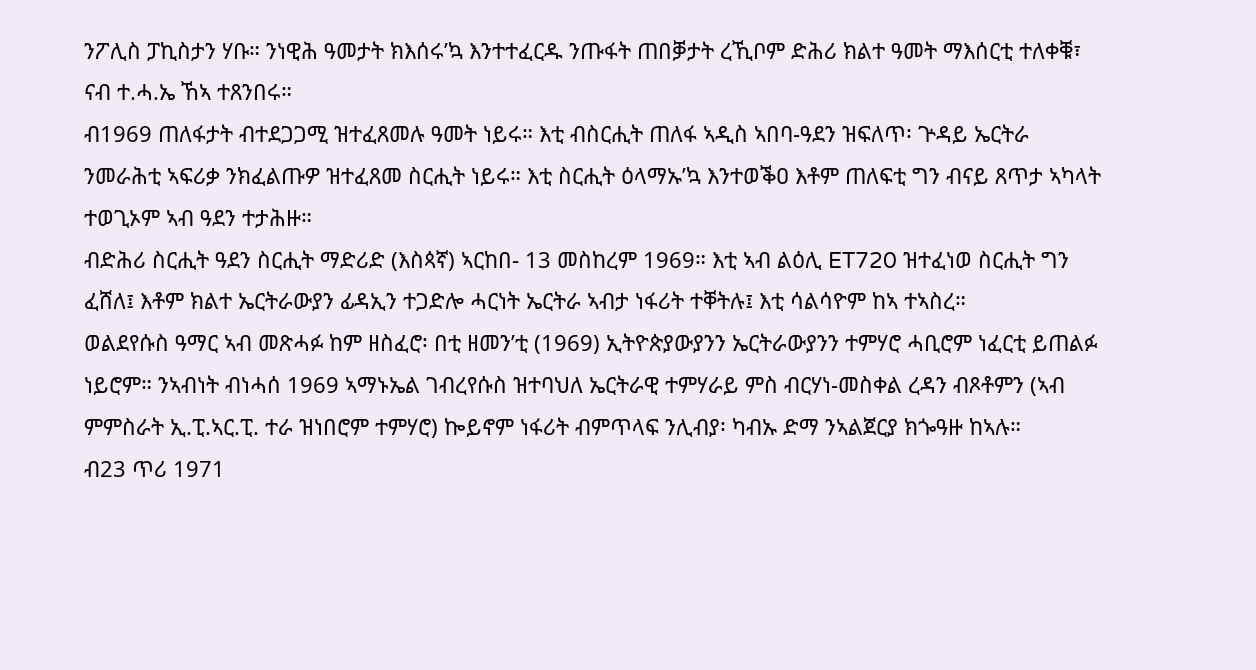ንፖሊስ ፓኪስታን ሃቡ። ንነዊሕ ዓመታት ክእሰሩ’ኳ እንተተፈርዱ ንጡፋት ጠበቓታት ረኺቦም ድሕሪ ክልተ ዓመት ማእሰርቲ ተለቀቑ፣ ናብ ተ.ሓ.ኤ ኸኣ ተጸንበሩ።
ብ1969 ጠለፋታት ብተደጋጋሚ ዝተፈጸመሉ ዓመት ነይሩ። እቲ ብስርሒት ጠለፋ ኣዲስ ኣበባ-ዓደን ዝፍለጥ፡ ጕዳይ ኤርትራ ንመራሕቲ ኣፍሪቃ ንክፈልጡዎ ዝተፈጸመ ስርሒት ነይሩ። እቲ ስርሒት ዕላማኡ’ኳ እንተወቕዐ እቶም ጠለፍቲ ግን ብናይ ጸጥታ ኣካላት ተወጊኦም ኣብ ዓደን ተታሕዙ።
ብድሕሪ ስርሒት ዓደን ስርሒት ማድሪድ (እስጳኛ) ኣርከበ- 13 መስከረም 1969። እቲ ኣብ ልዕሊ ET720 ዝተፈነወ ስርሒት ግን ፈሸለ፤ እቶም ክልተ ኤርትራውያን ፊዳኢን ተጋድሎ ሓርነት ኤርትራ ኣብታ ነፋሪት ተቐትሉ፤ እቲ ሳልሳዮም ከኣ ተኣስረ።
ወልደየሱስ ዓማር ኣብ መጽሓፉ ከም ዘስፈሮ፡ በቲ ዘመን’ቲ (1969) ኢትዮጵያውያንን ኤርትራውያንን ተምሃሮ ሓቢሮም ነፈርቲ ይጠልፉ ነይሮም። ንኣብነት ብነሓሰ 1969 ኣማኑኤል ገብረየሱስ ዝተባህለ ኤርትራዊ ተምሃራይ ምስ ብርሃነ-መስቀል ረዳን ብጾቶምን (ኣብ ምምስራት ኢ.ፒ.ኣር.ፒ. ተራ ዝነበሮም ተምሃሮ) ኰይኖም ነፋሪት ብምጥላፍ ንሊብያ፡ ካብኡ ድማ ንኣልጀርያ ክጐዓዙ ከኣሉ።
ብ23 ጥሪ 1971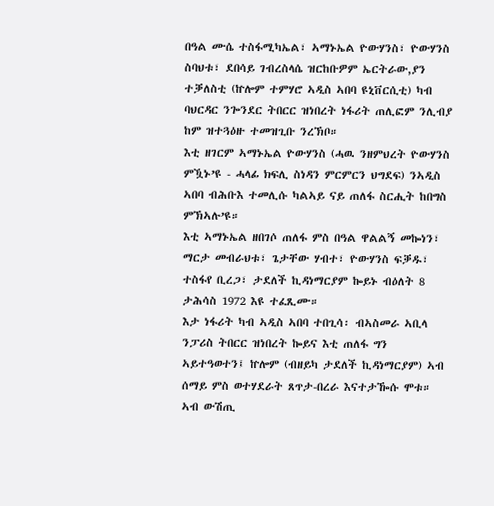በዓል ሙሴ ተስፋሚካኤል፣ ኣማኑኤል ዮውሃንስ፣ ዮውሃንስ ስባህቱ፣ ደበሳይ ገብረስላሴ ዝርከቡዎም ኤርትራው,ያን ተቓለስቲ (ኵሎም ተምሃሮ ኣዲስ ኣበባ ዩኒቨርሲቲ) ካብ ባህርዳር ንጐንደር ትበርር ዝነበረት ነፋሪት ጠሊፎም ንሊብያ ከም ዝተጓዕዙ ተመዝጊቡ ንረኽቦ።
እቲ ዘገርም ኣማኑኤል ዮውሃንስ (ሓዉ ንዘምህረት ዮውሃንስ ምዃኑ’ዩ - ሓላፊ ክፍሊ ስነዳን ምርምርን ህግደፍ) ንኣዲስ ኣበባ ብሕቡእ ተመሊሱ ካልኣይ ናይ ጠለፋ ስርሒት ከበግስ ምኽኣሉ’ዩ።
እቲ ኣማኑኤል ዘበገሶ ጠለፋ ምስ በዓል ዋልልኝ መኰነን፣ ማርታ መብራህቱ፣ ጌታቸው ሃብተ፣ ዮውሃንስ ፍቓዱ፣ ተስፋየ ቢረጋ፣ ታደለች ኪዳነማርያም ኰይኑ ብዕለት 8 ታሕሳስ 1972 እዩ ተፈጺሙ።
እታ ነፋሪት ካብ ኣዲስ ኣበባ ተበጊሳ፡ ብኣስመራ ኣቢላ ንፓሪስ ትበርር ዝነበረት ኰይና እቲ ጠለፋ ግን ኣይተዓወተን፤ ኵሎም (ብዘይካ ታደለች ኪዳነማርያም) ኣብ ሰማይ ምስ ወተሃደራት ጸጥታ-በረራ እናተታዀሱ ሞቱ። ኣብ ውሽጢ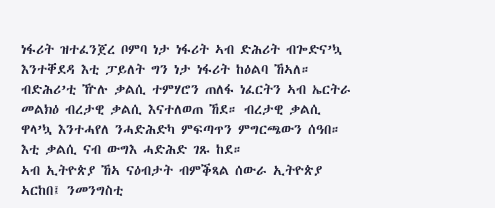ነፋሪት ዝተፈንጀረ ቦምባ ነታ ነፋሪት ኣብ ድሕሪት ብጐድና’ኳ እንተቐደዳ እቲ ፓይለት ግን ነታ ነፋሪት ከዕልባ ኸኣለ።
ብድሕሪ’ቲ ዅሉ ቃልሲ ተምሃሮን ጠለፋ ነፈርትን ኣብ ኤርትራ መልክዕ ብረታዊ ቃልሲ እናተለወጠ ኸደ። ብረታዊ ቃልሲ ዋላ’ኳ እንተሓየለ ንሓድሕድካ ምፍጣጥን ምግርጫውን ሰዓበ። እቲ ቃልሲ ናብ ውግእ ሓድሕድ ገጹ ከደ።
ኣብ ኢትዮጵያ ኸኣ ናዕብታት ብምቕጻል ሰውራ ኢትዮጵያ ኣርከበ፤ ንመንግስቲ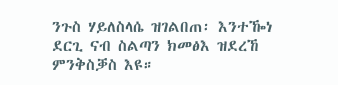ንጉስ ሃይለስላሴ ዝገልበጠ፡ እንተዀነ ደርጊ ናብ ስልጣን ክመፅእ ዝደረኸ ምንቅስቓስ እዩ።